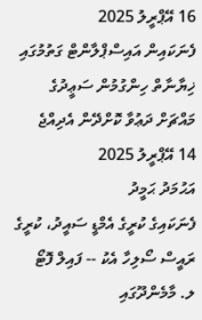16 އޭޕްރީލު 2025
ފެނަކައިން އައިސްޕްލާންޓް ގަތުމުގައި ޚިޔާނާތް ހިންގުމުން ސަޢީދުގެ މައްޗަށް ދަޢުވާ ކޮށްދޭން އެދިއްޖެ
14 އޭޕްރީލު 2025
އަޙުމަދު ޙަމީދު
ފެނަކައިގެ ކުރީގެ އެމްޑީ ސައީދު، ކުރީގެ ރައީސް ސޯލިހާ އެކު -- ފައިލް ފޮޓޯ
ލ. މާމެންދޫގައި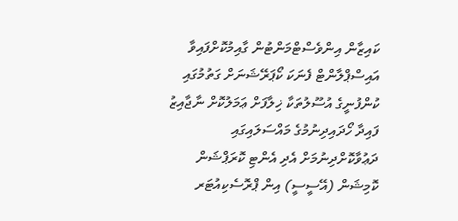ކައިޒާން އިންވެސްޓްމަންޓުން ގާއިމުކޮށްފައިވާ އައިސްޕްލާންޓް ފެނަކަ ކޯޕަރޭޝަނަށް ގަތުމުގައި ކުންފުނީގެ އުސޫލުތަކާ ޚިލާފަށް ޢަމަލުކޮށް ނާޖާއިޒު ފައިދާ ހޯދައިދިނުމުގެ މައްސަލައިގައި ދަޢުވާކޮށްދިނުމަށް އެދި އެންޓި ކޮރަޕްޝަން ކޮމިޝަން (އޭސީސީ) އިން ޕްރޮސެކިއުޓަރ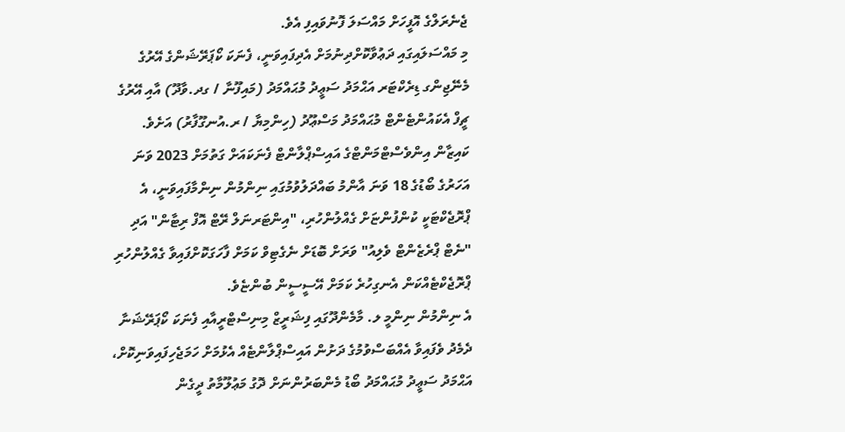ޖެނެރަލްގެ އޮފީހަށް މައްސަލަ ފޮނުވައިފި އެވެ.
މި މައްސަލައިގައި ދަޢުވާކޮށްދިނުމަށް އެދިފައިވަނީ، ފެނަކަ ކޯޕަރޭޝަންގެ އޭރުގެ މެނޭޖިންގ ޑިރެކްޓަރ އަޙްމަދު ސަޢީދު މުޙައްމަދު (މައިފޫނާ / ގދ.ވާދޫ) އާއި އޭރުގެ ޗީފް އެކައުންޓެންޓް މުޙައްމަދު މަސްޢޫދު (ހިންމިޔާ / ރ.އުނގޫފާރު) އަށެވެ.
ކައިޒާން އިންވެސްޓްމަންޓްގެ އައިސްޕްލާންޓް ފެނަކައަށް ގަތުމަށް 2023 ވަނަ އަހަރުގެ ބޯޑުގެ 18 ވަނަ އާންމު ބައްދަލުވުމުގައި ނިންމުން ނިންމާފައިވަނީ، އެ ޕްރޮޖެކްޓަކީ ކުންފުންޏަށް ގެއްލުންހުރި، "އިންޓަރނަލް ރޭޓް އޮފް ރިޓާން" އަދި "ނެޓް ޕްރެޒެންޓް ވެލިއު" ވަރަށް ބޮޑަށް ނެގެޓިވް ކަމަށް ފާހަގަކޮށްފައިވާ ގެއްލުންހުރި ޕްރޮޖެކްޓެއްކަން އެނގިހުރެ ކަމަށް އޭސީސީން ބުންޏެވެ.
އެ ނިންމުން ނިންމީ ލ. މާމެންދޫގައި ފިޝަރީޒް މިނިސްޓްރީއާއި ފެނަކަ ކޯޕަރޭޝަނާ ދެމެދު ވެފައިވާ އެއްބަސްވުމުގެ ދަށުން އައިސްޕްލާންޓެއް އެޅުމަށް ހަމަޖެހިފައިވަނިކޮށް، އަޙްމަދު ސަޢީދު މުޙައްމަދު ބޯޑު މެންބަރުންނަށް ދޮގު މަޢުލޫމާތު ދީގެން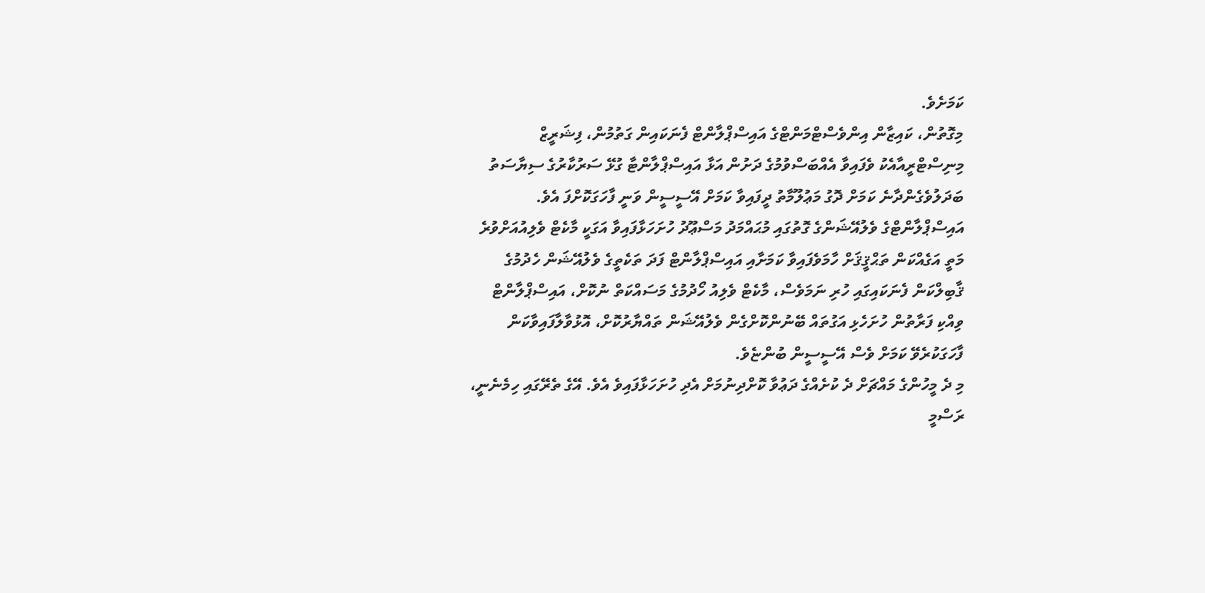ކަމަށެވެ.
މިގޮތުން، ކައިޒާން އިންވެސްޓްމަންޓްގެ އައިސްޕްލާންޓް ފެނަކައިން ގަތުމުން، ފިޝަރީޒް މިނިސްޓްރީއާއެކު ވެފައިވާ އެއްބަސްވުމުގެ ދަށުން އަޅާ އައިސްޕްލާންޓާ ގުޅޭ ސަރުކާރުގެ ސިޔާސަތު ބަދަލުވެގެންދާނެ ކަމަށް ދޮގު މަޢުލޫމާތު ދީފައިވާ ކަމަށް އޭސީސީން ވަނީ ފާހަގަކޮށްފަ އެވެ.
އައިސްޕްލާންޓްގެ ވެލުއޭޝަންގެ ގޮތުގައި މުޙައްމަދު މަސްޢޫދު ހުށަހަޅާފައިވާ އަގަކީ މާކެޓް ވެލިއުއަށްވުރެ މަތީ އަގެއްކަން ތަޙްޤީޤަށް ހާމަވެފައިވާ ކަމަށާއި އައިސްޕްލާންޓް ފަދަ ތަކެތީގެ ވެލުއޭޝަން ހެދުމުގެ ޤާބިލްކަން ފެނަކައިގައި ހުރި ނަމަވެސް، މާކެޓް ވެލިއު ހޯދުމުގެ މަސައްކަތް ނުކޮށް، އައިސްޕްލާންޓް ވިއްކި ފަރާތުން ހުށަހެޅި އަގުތައް ބޭނުންކޮށްގެން ވެލުއޭޝަން ތައްޔާރުކޮށް، އޮޅުވާލާފައިވާކަން ފާހަގަކުރެވޭ ކަމަށް ވެސް އޭސީސީން ބުންޏެވެ.
މި ދެ މީހުންގެ މައްޗަށް ދެ ކުށެއްގެ ދަޢުވާ ކޮށްދިނުމަށް އެދި ހުށަހަޅާފައިވެ އެވެ. އޭގެ ތެރޭގައި ހިމެނެނީ، ރަސްމީ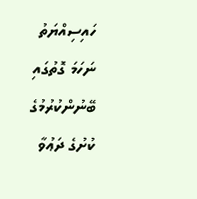ހައިސިއްޔަތު ނަހަމަ ގޮތުގައި ބޭނުންކުރުމުގެ ކުށުގެ ދަޢުވާ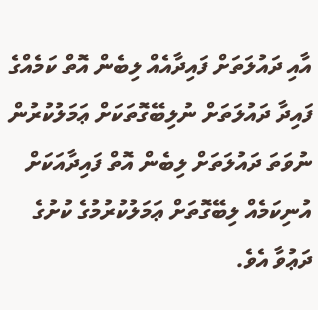އާއި ދައުލަތަށް ފައިދާއެއް ލިބެން އޮތް ކަމެއްގެ ފައިދާ ދައުލަތަށް ނުލިބޭގޮތަކަށް ޢަމަލުކުރުން ނުވަތަ ދައުލަތަށް ލިބެން އޮތް ފައިދާއަކަށް އުނިކަމެއް ލިބޭގޮތަށް ޢަމަލުކުރުމުގެ ކުށުގެ ދަޢުވާ އެވެ.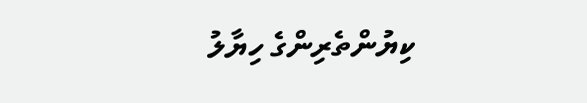ކިޔުންތެރިންގެ ހިޔާލު